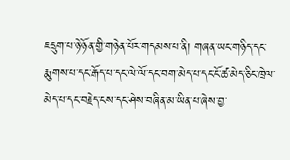ཇདྲུག་པ་ཉེ་ཉོན་གྱི་གཉེན་པོར་གདམས་པ་ནི། གཞན་ཡང་གཉིད་དང་རྨུགས་པ་དང་རྒོད་པ་དང་ལེ་ལོ་དང་བག་མེད་པ་དང་ངོ་ཚ་མེད་ཅིང་ཁྲེལ་མེད་པ་དང་བརྗེད་ངས་དང་ཤེས་བཞིན་མ་ཡིན་པ་ཞེས་བྱ་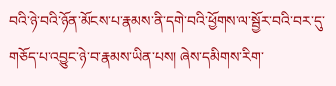བའི་ཉེ་བའི་ཉོན་མོངས་པ་རྣམས་ནི་དགེ་བའི་ཕྱོགས་ལ་སྦྱོར་བའི་བར་དུ་གཅོད་པ་འབྱུང་ཉེ་བ་རྣམས་ཡིན་པས། ཞེས་དམིགས་རིག་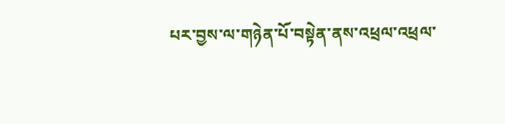པར་བྱས་ལ་གཉེན་པོ་བསྟེན་ནས་འཕྲལ་འཕྲལ་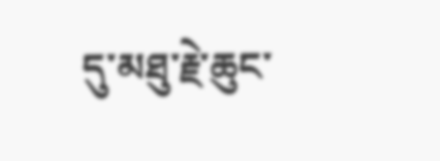དུ་མཐུ་རྗེ་ཆུང་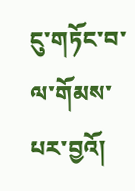ངུ་གཏོང་བ་ལ་གོམས་པར་བྱའོ།